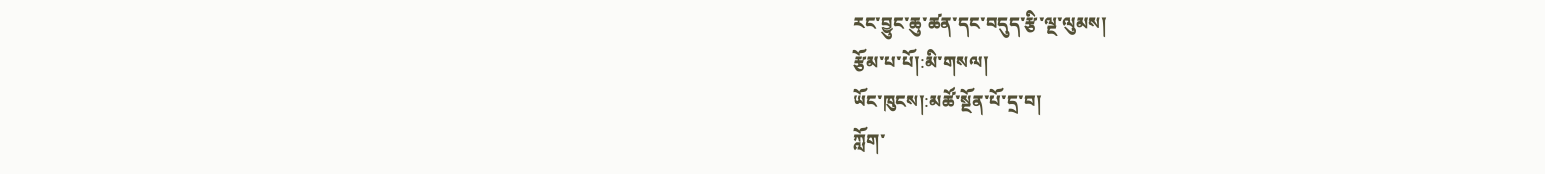རང་བྱུང་ཆུ་ཚན་དང་བདུད་རྩི་ལྔ་ལུམས།
རྩོམ་པ་པོ།:མི་གསལ།
ཡོང་ཁུངས།:མཚོ་སྔོན་པོ་དྲ་བ།
ཀློག་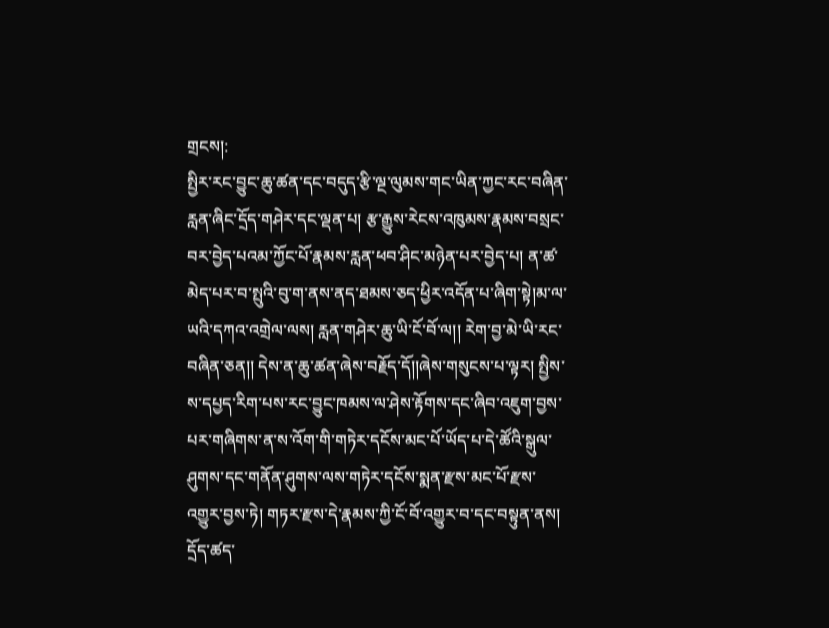གྲངས།:
སྤྱིར་རང་བྱུང་ཆུ་ཚན་དང་བདུད་རྩི་ལྔ་ལུམས་གང་ཡིན་ཀྱང་རང་བཞིན་རླན་ཞིང་དྲོད་གཤེར་དང་ལྡན་པ། རྩ་རྒྱུས་རེངས་འཁུམས་རྣམས་བསྲང་བར་བྱེད་པའམ་ཀྱོང་པོ་རྣམས་རླན་ཕབ་ཤིང་མཉེན་པར་བྱེད་པ། ན་ཚ་མེད་པར་བ་སྤུའི་བུ་ག་ནས་ནད་ཐམས་ཅད་ཕྱིར་འདོན་པ་ཞིག་སྟེ།མ་ལ་ཡའི་དཀའ་འགྲེལ་ལས། རླན་གཤེར་ཆུ་ཡི་ངོ་བོ་ལ།། རེག་བྱ་མེ་ཡི་རང་བཞིན་ཅན།། དེས་ན་ཆུ་ཚན་ཞེས་བརྗོད་དོ།།ཞེས་གསུངས་པ་ལྟར། སྤྱིས་ས་དཔྱད་རིག་པས་རང་བྱུང་ཁམས་ལ་ཤེས་རྟོགས་དང་ཞིབ་འཇུག་བྱས་པར་གཞིགས་ན་ས་འོག་གི་གཏེར་དངོས་མང་པོ་ཡོད་པ་དེ་ཚོའི་སྒུལ་ཤུགས་དང་གནོན་ཤུགས་ལས་གཏེར་དངོས་སྨན་རྫས་མང་པོ་རྫས་འགྱུར་བྱས་ཏེ། གཏར་རྫས་དེ་རྣམས་ཀྱི་ངོ་བོ་འགྱུར་བ་དང་བསྟུན་ནས། དྲོད་ཚད་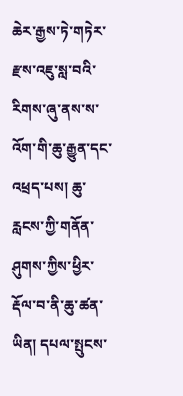ཆེར་རྒྱས་ཏེ་གཏེར་རྫས་འཇུ་སླ་བའི་རིགས་ཞུ་ནས་ས་འོག་གི་ཆུ་རྒྱུན་དང་འཕྲད་པས། ཆུ་རླངས་ཀྱི་གནོན་ཤུགས་ཀྱིས་ཕྱིར་རྡོལ་བ་ནི་ཆུ་ཚན་ཡིན། དཔལ་སྤུངས་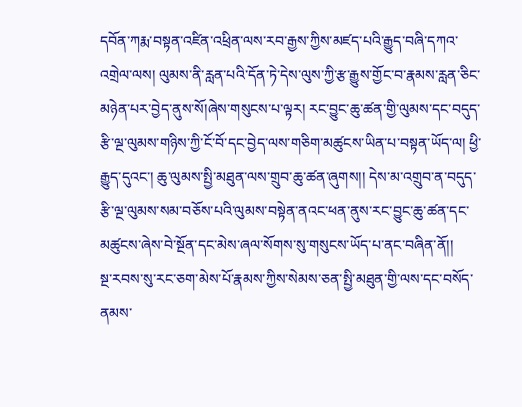དབོན་ཀརྨ་བསྟན་འཛིན་འཕྲིན་ལས་རབ་རྒྱས་ཀྱིས་མཛད་པའི་རྒྱུད་བཞི་དཀའ་འགྲེལ་ལས། ལུམས་ནི་རླན་པའི་དོན་ཏེ་དེས་ལུས་ཀྱི་རྩ་རྒྱུས་གྱོང་བ་རྣམས་རླན་ཅིང་མཉེན་པར་བྱེད་ནུས་སོ།ཞེས་གསུངས་པ་ལྟར། རང་བྱུང་ཆུ་ཚན་གྱི་ལུམས་དང་བདུད་རྩི་ལྔ་ལུམས་གཉིས་ཀྱི་ངོ་བོ་དང་བྱེད་ལས་གཅིག་མཚུངས་ཡིན་པ་བསྟན་ཡོད་ལ། ཕྱི་རྒྱུད་དུའང་། ཆུ་ལུམས་སྤྱི་མཐུན་ལས་གྲུབ་ཆུ་ཚན་ཞུགས།། དེས་མ་འགྲུབ་ན་བདུད་རྩི་ལྔ་ལུམས་སམ་བཅོས་པའི་ལུམས་བསྟེན་ནའང་ཕན་ནུས་རང་བྱུང་ཆུ་ཚན་དང་མཚུངས་ཞེས་བེ་སྔོན་དང་མེས་ཞལ་སོགས་སུ་གསུངས་ཡོད་པ་ནང་བཞིན་ནོ།།
སྔ་རབས་སུ་རང་ཅག་མེས་པོ་རྣམས་ཀྱིས་སེམས་ཅན་སྤྱི་མཐུན་གྱི་ལས་དང་བསོད་ནམས་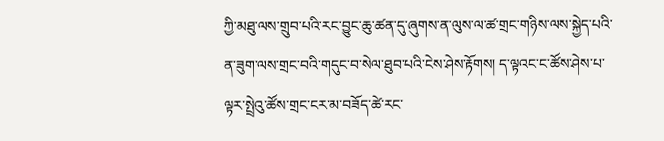ཀྱི་མཐུ་ལས་གྲུབ་པའི་རང་བྱུང་ཆུ་ཚན་དུ་ཞུགས་ན་ལུས་ལ་ཚ་གྲང་གཉིས་ལས་སྐྱེད་པའི་ན་ཟུག་ལས་གྲང་བའི་གདུང་བ་སེལ་ཐུབ་པའི་ངེས་ཤེས་རྟོགས། ད་ལྟའང་ང་ཚོས་ཤེས་པ་ལྟར་སྤྲེའུ་ཚོས་གྲང་ངར་མ་བཟོད་ཚེ་རང་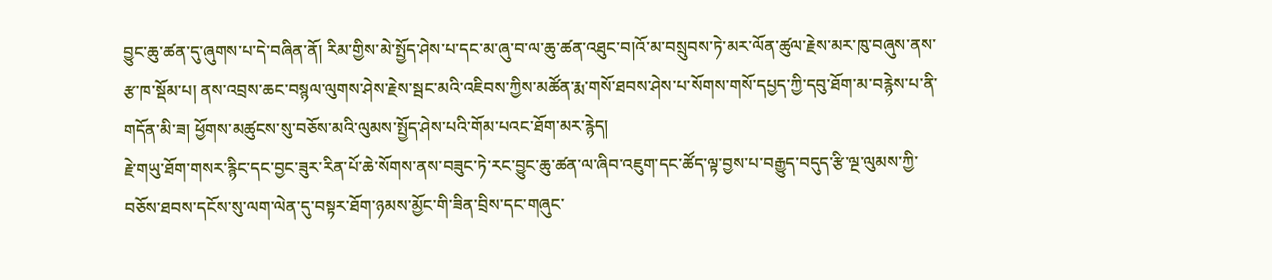བྱུང་ཆུ་ཚན་དུ་ཞུགས་པ་དེ་བཞིན་ནོ། རིམ་གྱིས་མེ་སྤྱོད་ཤེས་པ་དང་མ་ཞུ་བ་ལ་ཆུ་ཚན་འཐུང་བ།འོ་མ་བསྲུབས་ཏེ་མར་ལོན་ཚུལ་རྗེས་མར་ཁུ་བཞུས་ནས་རྩ་ཁ་སྡོམ་པ། ནས་འབྲས་ཆང་བསྙལ་ལུགས་ཤེས་རྗེས་སྦང་མའི་འཇིབས་ཀྱིས་མཚོན་རྨ་གསོ་ཐབས་ཤེས་པ་སོགས་གསོ་དཔྱད་ཀྱི་དབུ་ཐོག་མ་བརྙེས་པ་ནི་གདོན་མི་ཟ། ཕྱོགས་མཚུངས་སུ་བཅོས་མའི་ལུམས་སྤྱོད་ཤེས་པའི་གོམ་པའང་ཐོག་མར་རྙེད།
རྗེ་གཡུ་ཐོག་གསར་རྙིང་དང་བྱང་ཟུར་རིན་པོ་ཆེ་སོགས་ནས་བཟུང་ཏེ་རང་བྱུང་ཆུ་ཚན་ལ་ཞིབ་འཇུག་དང་ཚོད་ལྟ་བྱས་པ་བརྒྱུད་བདུད་རྩི་ལྔ་ལུམས་ཀྱི་བཅོས་ཐབས་དངོས་སུ་ལག་ལེན་དུ་བསྟར་ཐོག་ཉམས་མྱོང་གི་ཟིན་བྲིས་དང་གཞུང་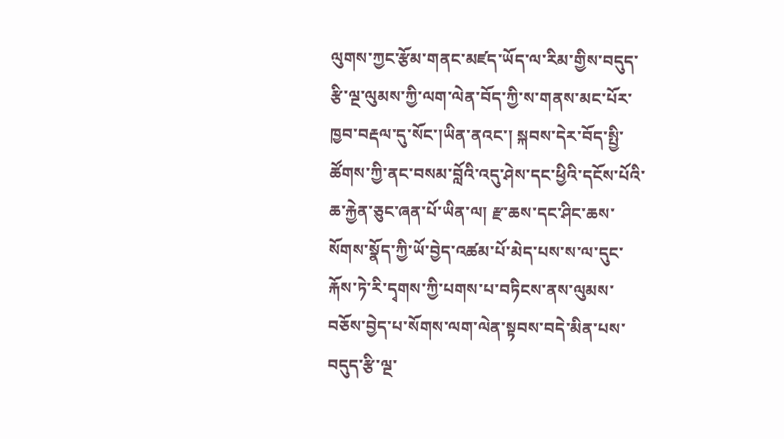ལུགས་ཀྱང་རྩོམ་གནང་མཛད་ཡོད་ལ་རིམ་གྱིས་བདུད་རྩི་ལྔ་ལུམས་ཀྱི་ལག་ལེན་བོད་ཀྱི་ས་གནས་མང་པོར་ཁྱབ་བརྡལ་དུ་སོང་།ཡིན་ནའང་། སྐབས་དེར་བོད་སྤྱི་ཚོགས་ཀྱི་ནང་བསམ་བློའི་འདུ་ཤེས་དང་ཕྱིའི་དངོས་པོའི་ཆ་རྐྱེན་ཅུང་ཞན་པོ་ཡིན་ལ། རྫ་ཆས་དང་ཤིང་ཆས་སོགས་སྣོད་ཀྱི་ཡོ་བྱེད་འཚམ་པོ་མེད་པས་ས་ལ་དུང་རྐོས་ཏེ་རི་དྭགས་ཀྱི་པགས་པ་བཏིངས་ནས་ལུམས་བཅོས་བྱེད་པ་སོགས་ལག་ལེན་སྟབས་བདེ་མིན་པས་བདུད་རྩི་ལྔ་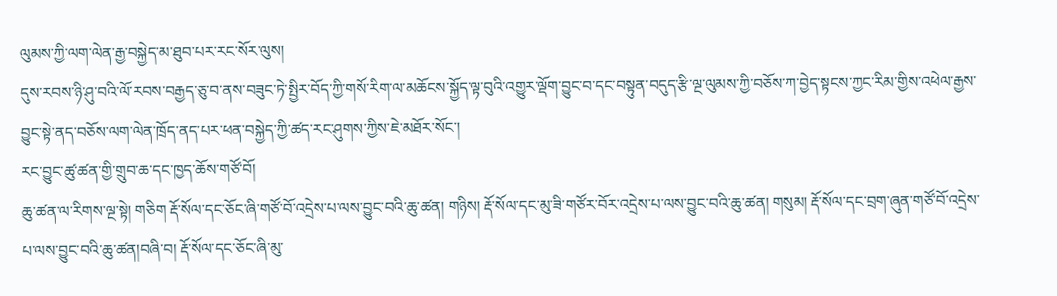ལུམས་ཀྱི་ལག་ལེན་རྒྱ་བསྐྱེད་མ་ཐུབ་པར་རང་སོར་ལུས།
དུས་རབས་ཉི་ཤུ་བའི་ལོ་རབས་བརྒྱད་ཅུ་བ་ནས་བཟུང་ཏེ་སྤྱིར་བོད་ཀྱི་གསོ་རིག་ལ་མཆོངས་སྐྱོད་ལྟ་བུའི་འགྱུར་ལྡོག་བྱུང་བ་དང་བསྟུན་བདུད་རྩི་ལྔ་ལུམས་ཀྱི་བཅོས་ཀ་བྱེད་སྟངས་ཀྱང་རིམ་གྱིས་འཕེལ་རྒྱས་བྱུང་སྟེ་ནད་བཅོས་ལག་ལེན་ཁྲོད་ནད་པར་ཕན་བསྐྱེད་ཀྱི་ཚད་རང་ཤུགས་ཀྱིས་ཇེ་མཐོར་སོང་།
རང་བྱུང་ཚུ་ཚན་གྱི་གྲུབ་ཆ་དང་ཁྱད་ཆོས་གཙོ་བོ།
ཆུ་ཚན་ལ་རིགས་ལྔ་སྟེ། གཅིག རྡོ་སོལ་དང་ཅོང་ཞི་གཙོ་བོ་འདྲེས་པ་ལས་བྱུང་བའི་ཆུ་ཚན། གཉིས། རྡོ་སོལ་དང་མུ་ཟི་གཙོར་བོར་འདྲེས་པ་ལས་བྱུང་བའི་ཆུ་ཚན། གསུམ། རྡོ་སོལ་དང་བྲག་ཞུན་གཙོ་བོ་འདྲེས་པ་ལས་བྱུང་བའི་ཆུ་ཚན།བཞི་བ། རྡོ་སོལ་དང་ཅོང་ཞི་མུ་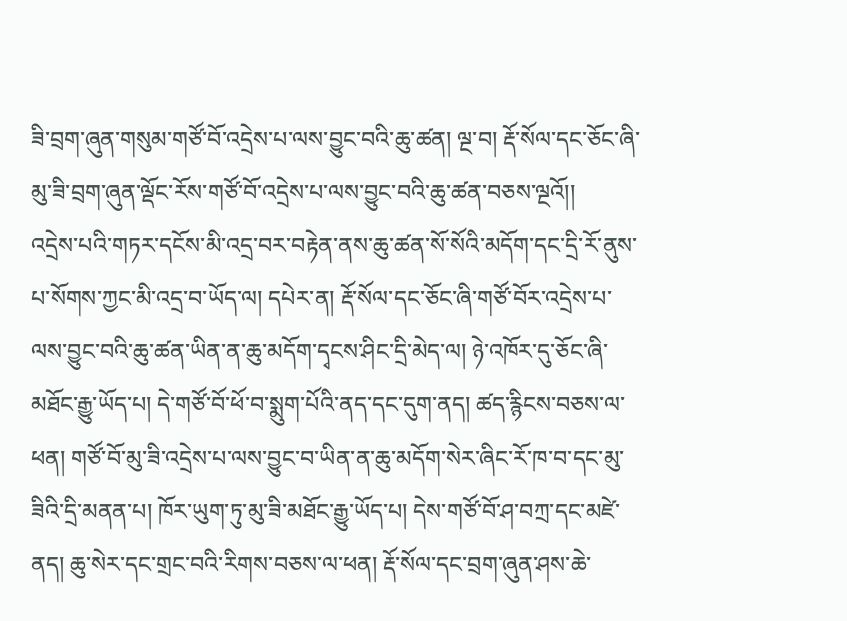ཟི་བྲག་ཞུན་གསུམ་གཙོ་བོ་འདྲེས་པ་ལས་བྱུང་བའི་ཆུ་ཚན། ལྔ་བ། རྡོ་སོལ་དང་ཅོང་ཞི་མུ་ཟི་བྲག་ཞུན་ལྡོང་རོས་གཙོ་བོ་འདྲེས་པ་ལས་བྱུང་བའི་ཆུ་ཚན་བཅས་ལྔའོ།།
འདྲེས་པའི་གཏར་དངོས་མི་འདྲ་བར་བརྟེན་ནས་ཆུ་ཚན་སོ་སོའི་མདོག་དང་དྲི་རོ་ནུས་པ་སོགས་ཀྱང་མི་འདྲ་བ་ཡོད་ལ། དཔེར་ན། རྡོ་སོལ་དང་ཅོང་ཞི་གཙོ་བོར་འདྲེས་པ་ལས་བྱུང་བའི་ཆུ་ཚན་ཡིན་ན་ཆུ་མདོག་དྭངས་ཤིང་དྲི་མེད་ལ། ཉེ་འཁོར་དུ་ཅོང་ཞི་མཐོང་རྒྱུ་ཡོད་པ། དེ་གཙོ་བོ་ཕོ་བ་སྨུག་པོའི་ནད་དང་དུག་ནད། ཚད་རྙིངས་བཅས་ལ་ཕན། གཙོ་བོ་མུ་ཟི་འདྲེས་པ་ལས་བྱུང་བ་ཡིན་ན་ཆུ་མདོག་སེར་ཞིང་རོ་ཁ་བ་དང་མུ་ཟིའི་དྲི་མནན་པ། ཁོར་ཡུག་ཏུ་མུ་ཟི་མཐོང་རྒྱུ་ཡོད་པ། དེས་གཙོ་བོ་ཤ་བཀྲ་དང་མཛེ་ནད། ཆུ་སེར་དང་གྲང་བའི་རིགས་བཅས་ལ་ཕན། རྡོ་སོལ་དང་བྲག་ཞུན་ཤས་ཆེ་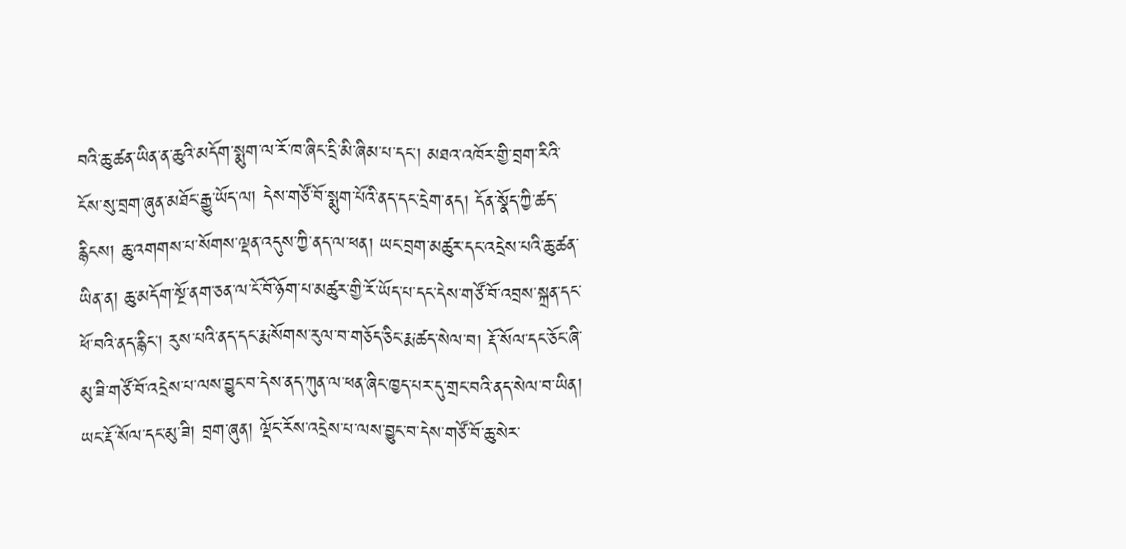བའི་ཆུ་ཚན་ཡིན་ན་ཆུའི་མདོག་སྨུག་ལ་རོ་ཁ་ཞིང་དྲི་མི་ཞིམ་པ་དང་། མཐའ་འཁོར་གྱི་བྲག་རིའི་ངོས་སུ་བྲག་ཞུན་མཐོང་རྒྱུ་ཡོད་ལ། དེས་གཙོ་བོ་སྨུག་པོའི་ནད་དང་དྲེག་ནད། དོན་སྣོད་ཀྱི་ཚད་རྙིངས། ཆུ་འགགས་པ་སོགས་ལྡན་འདུས་ཀྱི་ནད་ལ་ཕན། ཡང་བྲག་མཚུར་དང་འདྲེས་པའི་ཆུ་ཚན་ཡིན་ན། ཆུ་མདོག་སྔོ་ནག་ཅན་ལ་ངོ་བོ་ཉོག་པ་མཚུར་གྱི་རོ་ཡོད་པ་དང་དེས་གཙོ་བོ་འབྲས་སྐྲན་དང་ཕོ་བའི་ནད་རྙིང་། རུས་པའི་ནད་དང་རྨ་སོགས་རུལ་བ་གཅོད་ཅིང་རྨ་ཚད་སེལ་བ། རྡོ་སོལ་དང་ཅོང་ཞི་མུ་ཟི་གཙོ་བོ་འདྲེས་པ་ལས་བྱུང་བ་དེས་ནད་ཀུན་ལ་ཕན་ཞིང་ཁྱད་པར་དུ་གྲང་བའི་ནད་སེལ་བ་ཡིན། ཡང་རྡོ་སོལ་དང་མུ་ཟི། བྲག་ཞུན། ལྡོང་རོས་འདྲེས་པ་ལས་བྱུང་བ་དེས་གཙོ་བོ་ཆུ་སེར་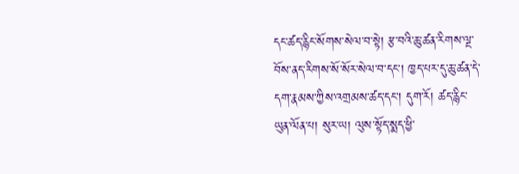དང་ཚད་རྙིང་སོགས་སེལ་བ་སྟེ། རྩ་བའི་ཆུ་ཚན་རིགས་ལྔ་བོས་ནད་རིགས་སོ་སོར་སེལ་བ་དང་། ཁྱད་པར་དུ་ཆུ་ཚན་དེ་དག་རྣམས་ཀྱིས་འགྲམས་ཚད་དང་། དུག་རོ། ཚད་རྙིང་ཡུན་ལོན་པ། སུར་ཡ། ལུས་སྟོད་སྨད་ཕྱི་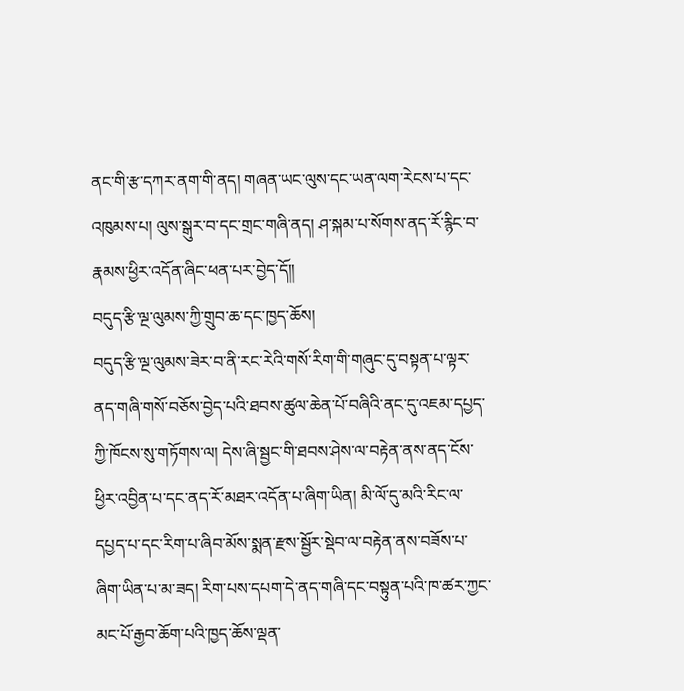ནང་གི་རྩ་དཀར་ནག་གི་ནད། གཞན་ཡང་ལུས་དང་ཡན་ལག་རེངས་པ་དང་འཁུམས་པ། ལུས་སྒུར་བ་དང་གྲང་གཞི་ནད། ཤ་སྐམ་པ་སོགས་ནད་རོ་རྙིང་བ་རྣམས་ཕྱིར་འདོན་ཞིང་ཕན་པར་བྱེད་དོ།།
བདུད་རྩི་ལྔ་ལུམས་ཀྱི་གྲུབ་ཆ་དང་ཁྱད་ཆོས།
བདུད་རྩི་ལྔ་ལུམས་ཟེར་བ་ནི་རང་རེའི་གསོ་རིག་གི་གཞུང་དུ་བསྟན་པ་ལྟར་ནད་གཞི་གསོ་བཅོས་བྱེད་པའི་ཐབས་ཚུལ་ཆེན་པོ་བཞིའི་ནང་དུ་འཇམ་དཔྱད་ཀྱི་ཁོངས་སུ་གཏོགས་ལ། དེས་ཞི་སྦྱང་གི་ཐབས་ཤེས་ལ་བརྟེན་ནས་ནད་ངོས་ཕྱིར་འབྱིན་པ་དང་ནད་རོ་མཐར་འདོན་པ་ཞིག་ཡིན། མི་ལོ་དུ་མའི་རིང་ལ་དཔྱད་པ་དང་རིག་པ་ཞིབ་མོས་སྨན་རྫས་སྦྱོར་སྡེབ་ལ་བརྟེན་ནས་བཟོས་པ་ཞིག་ཡིན་པ་མ་ཟད། རིག་པས་དཔག་དེ་ནད་གཞི་དང་བསྟུན་པའི་ཁ་ཚར་ཀྱང་མང་པོ་རྒྱབ་ཆོག་པའི་ཁྱད་ཆོས་ལྡན་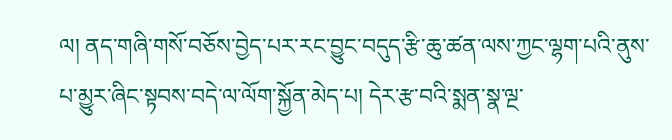ལ། ནད་གཞི་གསོ་བཅོས་བྱེད་པར་རང་བྱུང་བདུད་རྩི་ཆུ་ཚན་ལས་ཀྱང་ལྷག་པའི་ནུས་པ་མྱུར་ཞིང་སྟབས་བདེ་ལ་ལོག་སྐྱོན་མེད་པ། དེར་རྩ་བའི་སྨན་སྣ་ལྔ་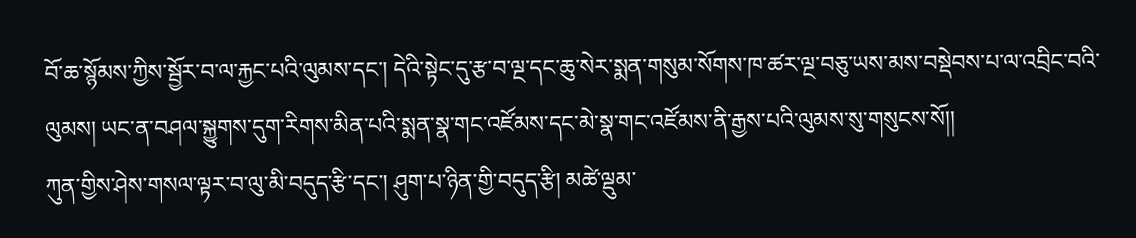བོ་ཆ་སྙོམས་ཀྱིས་སྦྱོར་བ་ལ་རྐྱང་པའི་ལུམས་དང་། དེའི་སྟེང་དུ་རྩ་བ་ལྔ་དང་ཆུ་སེར་སྨན་གསུམ་སོགས་ཁ་ཚར་ལྔ་བཅུ་ཡས་མས་བསྡེབས་པ་ལ་འབྲིང་བའི་ལུམས། ཡང་ན་བཤལ་སྐྱུགས་དུག་རིགས་མིན་པའི་སྨན་སྣ་གང་འཛོམས་དང་མེ་སྣ་གང་འཛོམས་ནི་རྒྱས་པའི་ལུམས་སུ་གསུངས་སོ།།
ཀུན་གྱིས་ཤེས་གསལ་ལྟར་བ་ལུ་མི་བདུད་རྩི་དང་། ཤུག་པ་ཉིན་གྱི་བདུད་རྩི། མཚེ་ལྡུམ་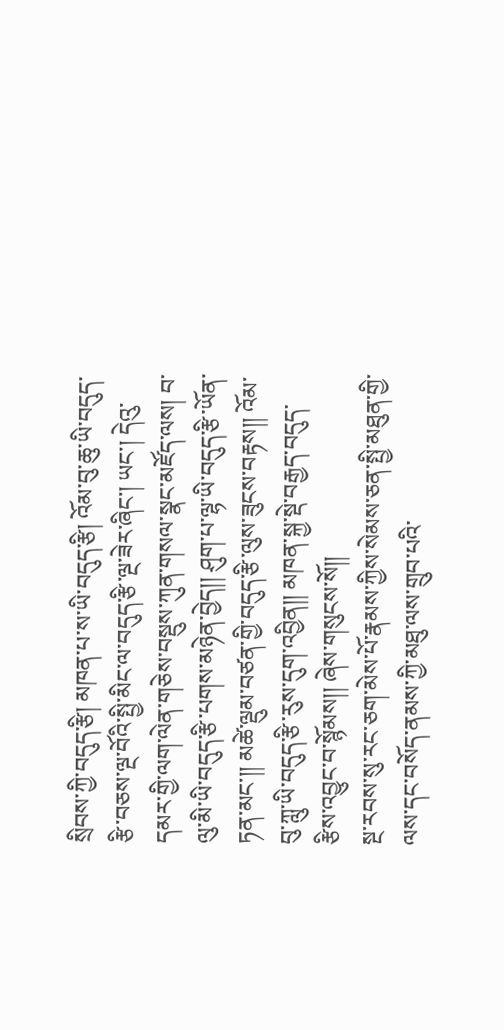སྲིབས་ཀྱི་བདུད་རྩི། མཁན་པ་ས་ཡི་བདུད་རྩི། འོམ་བུ་ཆུ་ཡི་བདུད་རྩི་བཅས་ལྔ་བོའི་སྤྱི་མིང་ལ་བདུད་རྩི་ལྔ་ཟེར་ཞིང་། ཡང་། དེའུ་དམར་གྱི་ལག་ལེན་གཅེས་བསྡུས་ཀུན་གསལ་སྣང་མཛོད་ལས། བ་ལུ་མི་ཡི་བདུད་རྩི་པགས་མཉེན་བྱེད།། ཤུག་པ་ལྷ་ཡི་བདུད་རྩི་ཡོན་ཏན་མང་།། མཚེ་ལྡུམ་བཙན་གྱི་བདུད་རྩི་ལུས་ཟུངས་བརྟས།། འོམ་བུ་ཀླུ་ཡི་བདུད་རྩི་རུས་དུག་འབྱིན།། མཁན་སྐྱ་སྡེ་བརྒྱད་བདུད་རྩིས་འབྱུང་བ་སྙོམས།། ཞེས་གསུངས་སོ།།
སྔ་རབས་སུ་རང་ཅག་མེས་པོ་རྣམས་ཀྱིས་སེམས་ཅན་སྤྱི་མཐུན་གྱི་ལས་དང་བསོད་ནམས་ཀྱི་མཐུ་ལས་གྲུབ་པའི་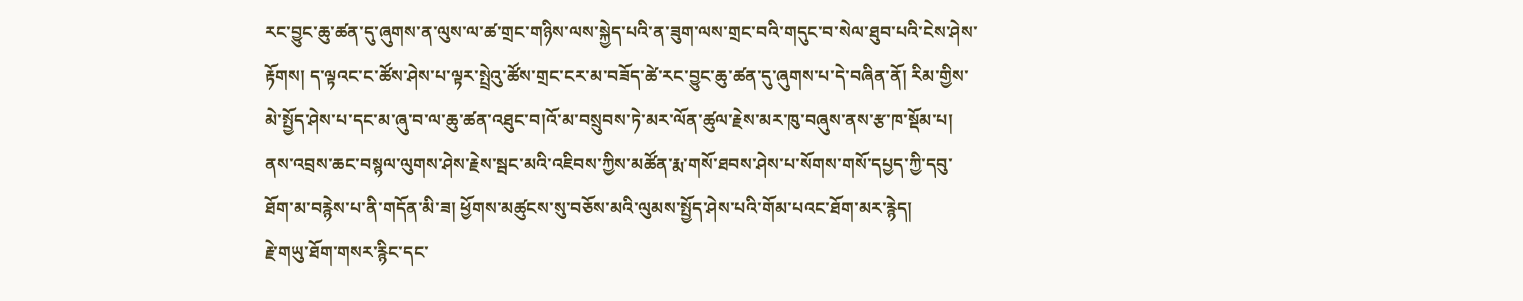རང་བྱུང་ཆུ་ཚན་དུ་ཞུགས་ན་ལུས་ལ་ཚ་གྲང་གཉིས་ལས་སྐྱེད་པའི་ན་ཟུག་ལས་གྲང་བའི་གདུང་བ་སེལ་ཐུབ་པའི་ངེས་ཤེས་རྟོགས། ད་ལྟའང་ང་ཚོས་ཤེས་པ་ལྟར་སྤྲེའུ་ཚོས་གྲང་ངར་མ་བཟོད་ཚེ་རང་བྱུང་ཆུ་ཚན་དུ་ཞུགས་པ་དེ་བཞིན་ནོ། རིམ་གྱིས་མེ་སྤྱོད་ཤེས་པ་དང་མ་ཞུ་བ་ལ་ཆུ་ཚན་འཐུང་བ།འོ་མ་བསྲུབས་ཏེ་མར་ལོན་ཚུལ་རྗེས་མར་ཁུ་བཞུས་ནས་རྩ་ཁ་སྡོམ་པ། ནས་འབྲས་ཆང་བསྙལ་ལུགས་ཤེས་རྗེས་སྦང་མའི་འཇིབས་ཀྱིས་མཚོན་རྨ་གསོ་ཐབས་ཤེས་པ་སོགས་གསོ་དཔྱད་ཀྱི་དབུ་ཐོག་མ་བརྙེས་པ་ནི་གདོན་མི་ཟ། ཕྱོགས་མཚུངས་སུ་བཅོས་མའི་ལུམས་སྤྱོད་ཤེས་པའི་གོམ་པའང་ཐོག་མར་རྙེད།
རྗེ་གཡུ་ཐོག་གསར་རྙིང་དང་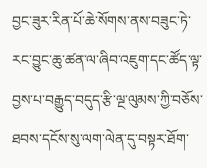བྱང་ཟུར་རིན་པོ་ཆེ་སོགས་ནས་བཟུང་ཏེ་རང་བྱུང་ཆུ་ཚན་ལ་ཞིབ་འཇུག་དང་ཚོད་ལྟ་བྱས་པ་བརྒྱུད་བདུད་རྩི་ལྔ་ལུམས་ཀྱི་བཅོས་ཐབས་དངོས་སུ་ལག་ལེན་དུ་བསྟར་ཐོག་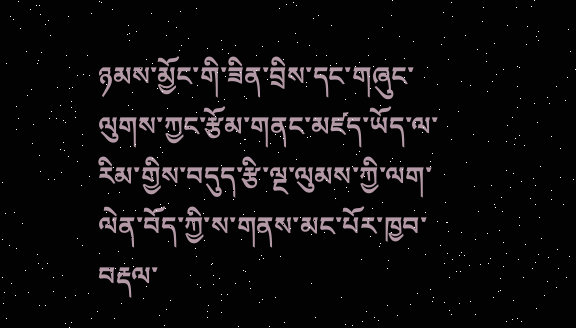ཉམས་མྱོང་གི་ཟིན་བྲིས་དང་གཞུང་ལུགས་ཀྱང་རྩོམ་གནང་མཛད་ཡོད་ལ་རིམ་གྱིས་བདུད་རྩི་ལྔ་ལུམས་ཀྱི་ལག་ལེན་བོད་ཀྱི་ས་གནས་མང་པོར་ཁྱབ་བརྡལ་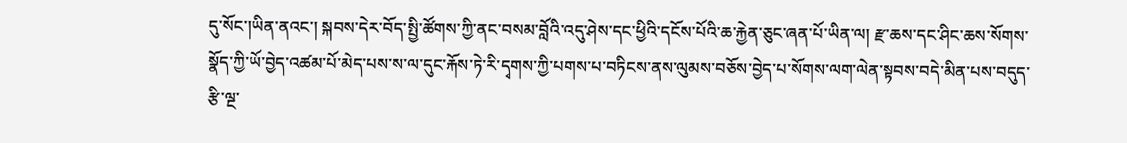དུ་སོང་།ཡིན་ནའང་། སྐབས་དེར་བོད་སྤྱི་ཚོགས་ཀྱི་ནང་བསམ་བློའི་འདུ་ཤེས་དང་ཕྱིའི་དངོས་པོའི་ཆ་རྐྱེན་ཅུང་ཞན་པོ་ཡིན་ལ། རྫ་ཆས་དང་ཤིང་ཆས་སོགས་སྣོད་ཀྱི་ཡོ་བྱེད་འཚམ་པོ་མེད་པས་ས་ལ་དུང་རྐོས་ཏེ་རི་དྭགས་ཀྱི་པགས་པ་བཏིངས་ནས་ལུམས་བཅོས་བྱེད་པ་སོགས་ལག་ལེན་སྟབས་བདེ་མིན་པས་བདུད་རྩི་ལྔ་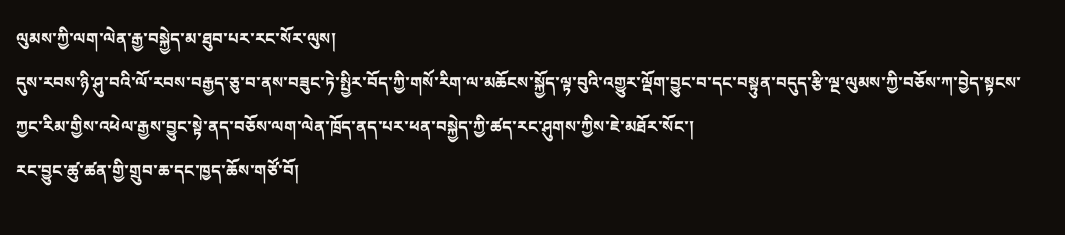ལུམས་ཀྱི་ལག་ལེན་རྒྱ་བསྐྱེད་མ་ཐུབ་པར་རང་སོར་ལུས།
དུས་རབས་ཉི་ཤུ་བའི་ལོ་རབས་བརྒྱད་ཅུ་བ་ནས་བཟུང་ཏེ་སྤྱིར་བོད་ཀྱི་གསོ་རིག་ལ་མཆོངས་སྐྱོད་ལྟ་བུའི་འགྱུར་ལྡོག་བྱུང་བ་དང་བསྟུན་བདུད་རྩི་ལྔ་ལུམས་ཀྱི་བཅོས་ཀ་བྱེད་སྟངས་ཀྱང་རིམ་གྱིས་འཕེལ་རྒྱས་བྱུང་སྟེ་ནད་བཅོས་ལག་ལེན་ཁྲོད་ནད་པར་ཕན་བསྐྱེད་ཀྱི་ཚད་རང་ཤུགས་ཀྱིས་ཇེ་མཐོར་སོང་།
རང་བྱུང་ཚུ་ཚན་གྱི་གྲུབ་ཆ་དང་ཁྱད་ཆོས་གཙོ་བོ།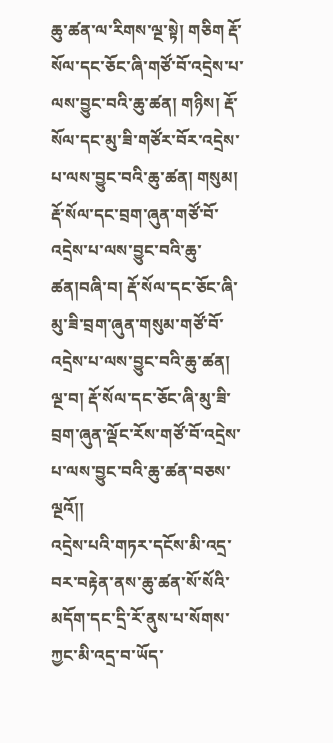ཆུ་ཚན་ལ་རིགས་ལྔ་སྟེ། གཅིག རྡོ་སོལ་དང་ཅོང་ཞི་གཙོ་བོ་འདྲེས་པ་ལས་བྱུང་བའི་ཆུ་ཚན། གཉིས། རྡོ་སོལ་དང་མུ་ཟི་གཙོར་བོར་འདྲེས་པ་ལས་བྱུང་བའི་ཆུ་ཚན། གསུམ། རྡོ་སོལ་དང་བྲག་ཞུན་གཙོ་བོ་འདྲེས་པ་ལས་བྱུང་བའི་ཆུ་ཚན།བཞི་བ། རྡོ་སོལ་དང་ཅོང་ཞི་མུ་ཟི་བྲག་ཞུན་གསུམ་གཙོ་བོ་འདྲེས་པ་ལས་བྱུང་བའི་ཆུ་ཚན། ལྔ་བ། རྡོ་སོལ་དང་ཅོང་ཞི་མུ་ཟི་བྲག་ཞུན་ལྡོང་རོས་གཙོ་བོ་འདྲེས་པ་ལས་བྱུང་བའི་ཆུ་ཚན་བཅས་ལྔའོ།།
འདྲེས་པའི་གཏར་དངོས་མི་འདྲ་བར་བརྟེན་ནས་ཆུ་ཚན་སོ་སོའི་མདོག་དང་དྲི་རོ་ནུས་པ་སོགས་ཀྱང་མི་འདྲ་བ་ཡོད་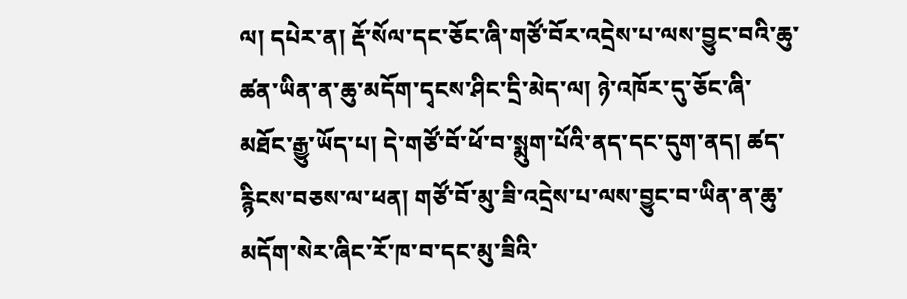ལ། དཔེར་ན། རྡོ་སོལ་དང་ཅོང་ཞི་གཙོ་བོར་འདྲེས་པ་ལས་བྱུང་བའི་ཆུ་ཚན་ཡིན་ན་ཆུ་མདོག་དྭངས་ཤིང་དྲི་མེད་ལ། ཉེ་འཁོར་དུ་ཅོང་ཞི་མཐོང་རྒྱུ་ཡོད་པ། དེ་གཙོ་བོ་ཕོ་བ་སྨུག་པོའི་ནད་དང་དུག་ནད། ཚད་རྙིངས་བཅས་ལ་ཕན། གཙོ་བོ་མུ་ཟི་འདྲེས་པ་ལས་བྱུང་བ་ཡིན་ན་ཆུ་མདོག་སེར་ཞིང་རོ་ཁ་བ་དང་མུ་ཟིའི་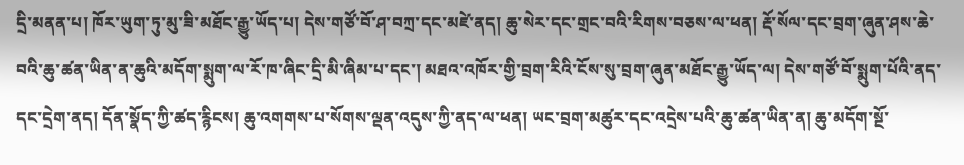དྲི་མནན་པ། ཁོར་ཡུག་ཏུ་མུ་ཟི་མཐོང་རྒྱུ་ཡོད་པ། དེས་གཙོ་བོ་ཤ་བཀྲ་དང་མཛེ་ནད། ཆུ་སེར་དང་གྲང་བའི་རིགས་བཅས་ལ་ཕན། རྡོ་སོལ་དང་བྲག་ཞུན་ཤས་ཆེ་བའི་ཆུ་ཚན་ཡིན་ན་ཆུའི་མདོག་སྨུག་ལ་རོ་ཁ་ཞིང་དྲི་མི་ཞིམ་པ་དང་། མཐའ་འཁོར་གྱི་བྲག་རིའི་ངོས་སུ་བྲག་ཞུན་མཐོང་རྒྱུ་ཡོད་ལ། དེས་གཙོ་བོ་སྨུག་པོའི་ནད་དང་དྲེག་ནད། དོན་སྣོད་ཀྱི་ཚད་རྙིངས། ཆུ་འགགས་པ་སོགས་ལྡན་འདུས་ཀྱི་ནད་ལ་ཕན། ཡང་བྲག་མཚུར་དང་འདྲེས་པའི་ཆུ་ཚན་ཡིན་ན། ཆུ་མདོག་སྔོ་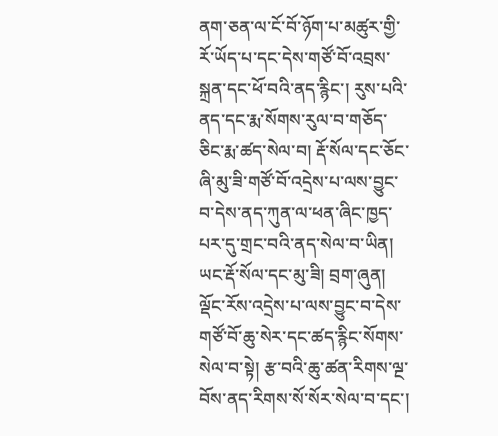ནག་ཅན་ལ་ངོ་བོ་ཉོག་པ་མཚུར་གྱི་རོ་ཡོད་པ་དང་དེས་གཙོ་བོ་འབྲས་སྐྲན་དང་ཕོ་བའི་ནད་རྙིང་། རུས་པའི་ནད་དང་རྨ་སོགས་རུལ་བ་གཅོད་ཅིང་རྨ་ཚད་སེལ་བ། རྡོ་སོལ་དང་ཅོང་ཞི་མུ་ཟི་གཙོ་བོ་འདྲེས་པ་ལས་བྱུང་བ་དེས་ནད་ཀུན་ལ་ཕན་ཞིང་ཁྱད་པར་དུ་གྲང་བའི་ནད་སེལ་བ་ཡིན། ཡང་རྡོ་སོལ་དང་མུ་ཟི། བྲག་ཞུན། ལྡོང་རོས་འདྲེས་པ་ལས་བྱུང་བ་དེས་གཙོ་བོ་ཆུ་སེར་དང་ཚད་རྙིང་སོགས་སེལ་བ་སྟེ། རྩ་བའི་ཆུ་ཚན་རིགས་ལྔ་བོས་ནད་རིགས་སོ་སོར་སེལ་བ་དང་།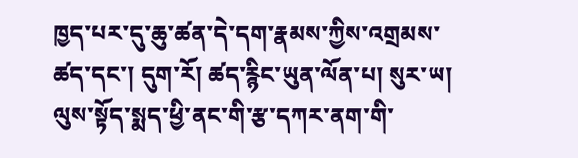ཁྱད་པར་དུ་ཆུ་ཚན་དེ་དག་རྣམས་ཀྱིས་འགྲམས་ཚད་དང་། དུག་རོ། ཚད་རྙིང་ཡུན་ལོན་པ། སུར་ཡ། ལུས་སྟོད་སྨད་ཕྱི་ནང་གི་རྩ་དཀར་ནག་གི་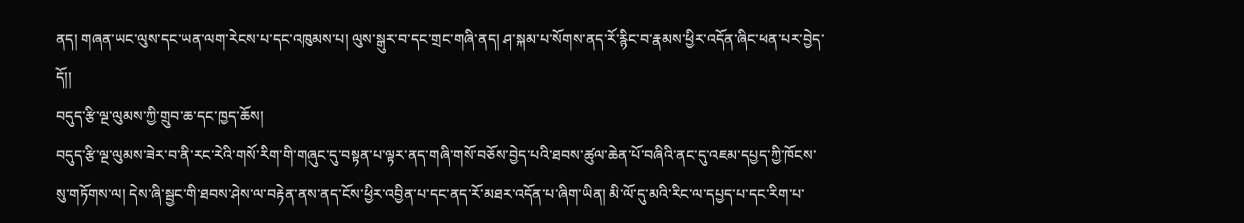ནད། གཞན་ཡང་ལུས་དང་ཡན་ལག་རེངས་པ་དང་འཁུམས་པ། ལུས་སྒུར་བ་དང་གྲང་གཞི་ནད། ཤ་སྐམ་པ་སོགས་ནད་རོ་རྙིང་བ་རྣམས་ཕྱིར་འདོན་ཞིང་ཕན་པར་བྱེད་དོ།།
བདུད་རྩི་ལྔ་ལུམས་ཀྱི་གྲུབ་ཆ་དང་ཁྱད་ཆོས།
བདུད་རྩི་ལྔ་ལུམས་ཟེར་བ་ནི་རང་རེའི་གསོ་རིག་གི་གཞུང་དུ་བསྟན་པ་ལྟར་ནད་གཞི་གསོ་བཅོས་བྱེད་པའི་ཐབས་ཚུལ་ཆེན་པོ་བཞིའི་ནང་དུ་འཇམ་དཔྱད་ཀྱི་ཁོངས་སུ་གཏོགས་ལ། དེས་ཞི་སྦྱང་གི་ཐབས་ཤེས་ལ་བརྟེན་ནས་ནད་ངོས་ཕྱིར་འབྱིན་པ་དང་ནད་རོ་མཐར་འདོན་པ་ཞིག་ཡིན། མི་ལོ་དུ་མའི་རིང་ལ་དཔྱད་པ་དང་རིག་པ་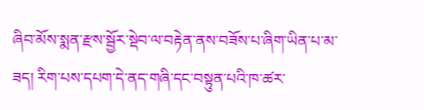ཞིབ་མོས་སྨན་རྫས་སྦྱོར་སྡེབ་ལ་བརྟེན་ནས་བཟོས་པ་ཞིག་ཡིན་པ་མ་ཟད། རིག་པས་དཔག་དེ་ནད་གཞི་དང་བསྟུན་པའི་ཁ་ཚར་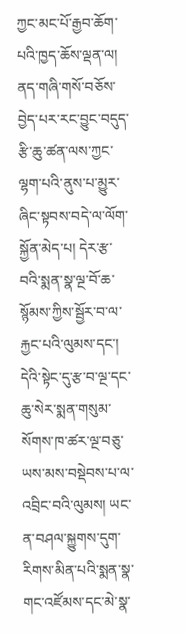ཀྱང་མང་པོ་རྒྱབ་ཆོག་པའི་ཁྱད་ཆོས་ལྡན་ལ། ནད་གཞི་གསོ་བཅོས་བྱེད་པར་རང་བྱུང་བདུད་རྩི་ཆུ་ཚན་ལས་ཀྱང་ལྷག་པའི་ནུས་པ་མྱུར་ཞིང་སྟབས་བདེ་ལ་ལོག་སྐྱོན་མེད་པ། དེར་རྩ་བའི་སྨན་སྣ་ལྔ་བོ་ཆ་སྙོམས་ཀྱིས་སྦྱོར་བ་ལ་རྐྱང་པའི་ལུམས་དང་། དེའི་སྟེང་དུ་རྩ་བ་ལྔ་དང་ཆུ་སེར་སྨན་གསུམ་སོགས་ཁ་ཚར་ལྔ་བཅུ་ཡས་མས་བསྡེབས་པ་ལ་འབྲིང་བའི་ལུམས། ཡང་ན་བཤལ་སྐྱུགས་དུག་རིགས་མིན་པའི་སྨན་སྣ་གང་འཛོམས་དང་མེ་སྣ་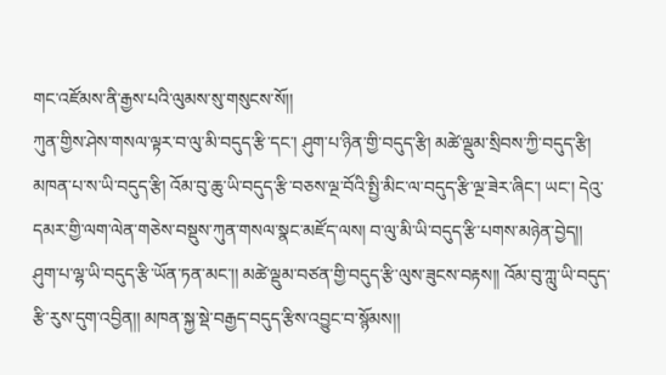གང་འཛོམས་ནི་རྒྱས་པའི་ལུམས་སུ་གསུངས་སོ།།
ཀུན་གྱིས་ཤེས་གསལ་ལྟར་བ་ལུ་མི་བདུད་རྩི་དང་། ཤུག་པ་ཉིན་གྱི་བདུད་རྩི། མཚེ་ལྡུམ་སྲིབས་ཀྱི་བདུད་རྩི། མཁན་པ་ས་ཡི་བདུད་རྩི། འོམ་བུ་ཆུ་ཡི་བདུད་རྩི་བཅས་ལྔ་བོའི་སྤྱི་མིང་ལ་བདུད་རྩི་ལྔ་ཟེར་ཞིང་། ཡང་། དེའུ་དམར་གྱི་ལག་ལེན་གཅེས་བསྡུས་ཀུན་གསལ་སྣང་མཛོད་ལས། བ་ལུ་མི་ཡི་བདུད་རྩི་པགས་མཉེན་བྱེད།། ཤུག་པ་ལྷ་ཡི་བདུད་རྩི་ཡོན་ཏན་མང་།། མཚེ་ལྡུམ་བཙན་གྱི་བདུད་རྩི་ལུས་ཟུངས་བརྟས།། འོམ་བུ་ཀླུ་ཡི་བདུད་རྩི་རུས་དུག་འབྱིན།། མཁན་སྐྱ་སྡེ་བརྒྱད་བདུད་རྩིས་འབྱུང་བ་སྙོམས།།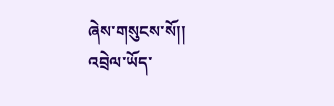ཞེས་གསུངས་སོ།།
འབྲེལ་ཡོད་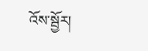འོས་སྦྱོར།